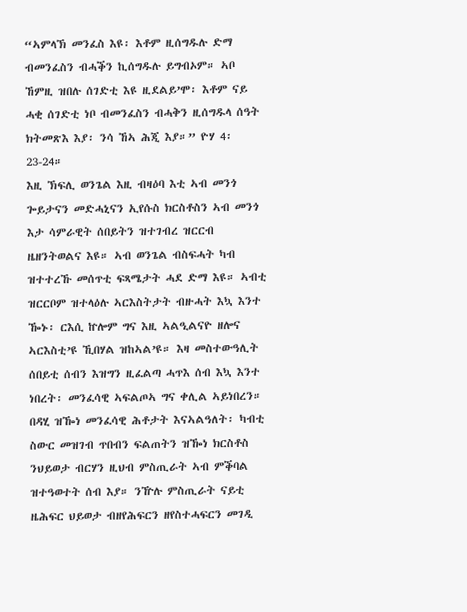“ኣምላኽ መንፈስ እዩ፡ እቶም ዚሰግዱሉ ድማ ብመንፈስን ብሓቕን ኪሰግዱሉ ይግብኦም። ኣቦ ኸምዚ ዝበሉ ሰገድቲ እዩ ዚደልይ’ሞ፡ እቶም ናይ ሓቂ ሰገድቲ ነቦ ብመንፈስን ብሓቅን ዚሰግዱላ ሰዓት ክትመጽእ እያ፡ ንሳ ኸኣ ሕጂ እያ።” ዮሃ 4፡23-24።
እዚ ኽፍሊ ወንጌል እዚ ብዛዕባ እቲ ኣብ መንጎ ጐይታናን መድሓኒናን ኢየሱስ ክርስቶስን ኣብ መንጎ እታ ሳምራዊት ሰበይትን ዝተገብረ ዝርርብ ዜዘንትወልና እዩ። ኣብ ወንጌል ብስፍሓት ካብ ዝተተረኹ መሰጥቲ ፍጻሜታት ሓደ ድማ እዩ። ኣብቲ ዝርርቦም ዝተላዕሉ ኣርእስትታት ብዙሓት እኳ እንተ ዀኑ፡ ርእሲ ኵሎም ግና እዚ ኣልዒልናዮ ዘሎና ኣርእስቲ’ዩ ኺበሃል ዝከኣል’ዩ። እዛ መስተውዓሊት ሰበይቲ ሰብን እዝግን ዚፈልጣ ሓጥእ ሰብ እኳ እንተ ነበረት፡ መንፈሳዊ ኣፍልጦኣ ግና ቀሊል ኣይነበረን። በዳሂ ዝዀነ መንፈሳዊ ሕቶታት እናኣልዓለት፡ ካብቲ ስውር መዝገብ ጥበብን ፍልጠትን ዝዀነ ክርስቶስ ንህይወታ ብርሃን ዚህብ ምስጢራት ኣብ ምቕባል ዝተዓወተት ሰብ እያ። ንዅሉ ምስጢራት ናይቲ ዜሕፍር ህይወታ ብዘየሕፍርን ዘየስተሓፍርን መገዲ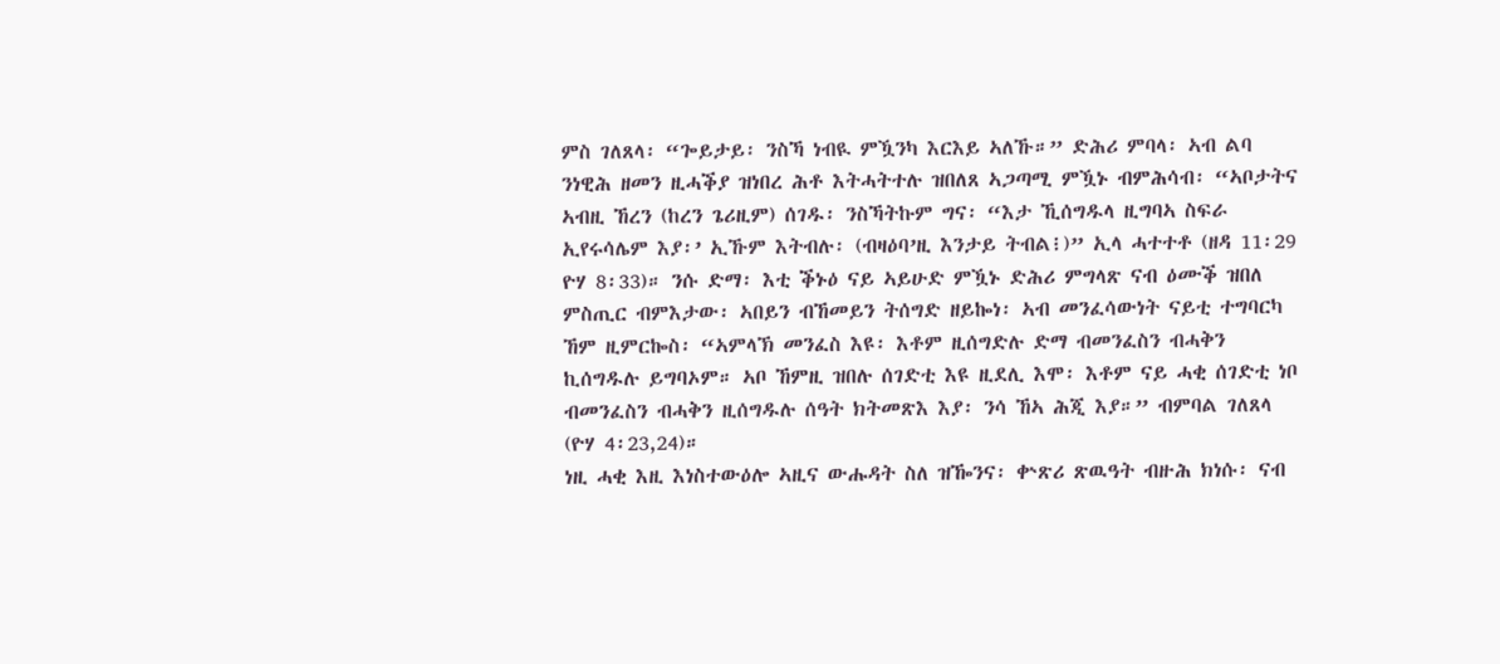ምስ ገለጸላ፡ “ጐይታይ፡ ንስኻ ነብዪ ምዃንካ እርእይ ኣለኹ።” ድሕሪ ምባላ፡ ኣብ ልባ ንነዊሕ ዘመን ዚሓቕያ ዝነበረ ሕቶ እትሓትተሉ ዝበለጸ ኣጋጣሚ ምዃኑ ብምሕሳብ፡ “ኣቦታትና ኣብዚ ኸረን (ከረን ጌሪዚም) ሰገዱ፡ ንስኻትኩም ግና፡ “እታ ኺሰግዱላ ዚግባኣ ስፍራ ኢየሩሳሌም እያ፡’ ኢኹም እትብሉ፡ (ብዛዕባ’ዚ እንታይ ትብል፧)” ኢላ ሓተተቶ (ዘዳ 11፡29 ዮሃ 8፡33)። ንሱ ድማ፡ እቲ ቕኑዕ ናይ ኣይሁድ ምዃኑ ድሕሪ ምግላጽ ናብ ዕሙቕ ዝበለ ምስጢር ብምእታው፡ ኣበይን ብኸመይን ትሰግድ ዘይኰነ፡ ኣብ መንፈሳውነት ናይቲ ተግባርካ ኸም ዚምርኰስ፡ “ኣምላኽ መንፈስ እዩ፡ እቶም ዚሰግድሉ ድማ ብመንፈስን ብሓቅን ኪሰግዱሉ ይግባኦም። ኣቦ ኸምዚ ዝበሉ ሰገድቲ እዩ ዚደሊ እሞ፡ እቶም ናይ ሓቂ ሰገድቲ ነቦ ብመንፈስን ብሓቅን ዚሰግዱሉ ሰዓት ክትመጽእ እያ፡ ንሳ ኸኣ ሕጂ እያ።” ብምባል ገለጸላ (ዮሃ 4፡23,24)።
ነዚ ሓቂ እዚ እነስተውዕሎ ኣዚና ውሑዳት ስለ ዝዀንና፡ ቍጽሪ ጽዉዓት ብዙሕ ክነሱ፡ ናብ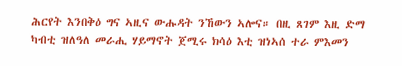ሕርየት እንበቅዕ ግና ኣዚና ውሑዳት ንኸውን ኣሎና። በዚ ጸገም እዚ ድማ ካብቲ ዝለዓለ መራሒ ሃይማኖት ጀሚሩ ክሳዕ እቲ ዝነኣሰ ተራ ምእመን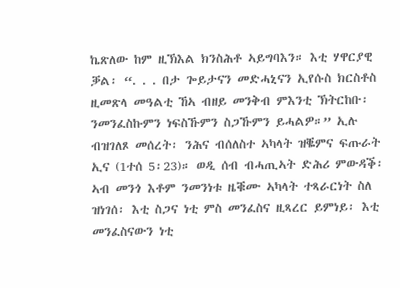ኬጽለው ከም ዚኽእል ክንስሕቶ ኣይግባእን። እቲ ሃዋርያዊ ቓል፡ “. . . በታ ጐይታናን መድሓኒናን ኢየሱስ ክርስቶስ ዚመጽላ መዓልቲ ኸኣ ብዘይ መንቅብ ምእንቲ ኽትርከቡ፡ ንመንፈስኩምን ነፍስኹምን ስጋኹምን ይሓልዎ።” ኢሉ ብዝገለጾ መሰረት፡ ንሕና ብሰለስተ ኣካላት ዝቘምና ፍጡራት ኢና (1ተሰ 5፡23)። ወዲ ሰብ ብሓጢኣት ድሕሪ ምውዳቕ፡ ኣብ መንጎ እቶም ንመንነቱ ዜቑሙ ኣካላት ተጻራርነት ስለ ዝነገሰ፡ እቲ ስጋና ነቲ ምስ መንፈስና ዚጻረር ይምነይ፡ እቲ መንፈስናውን ነቲ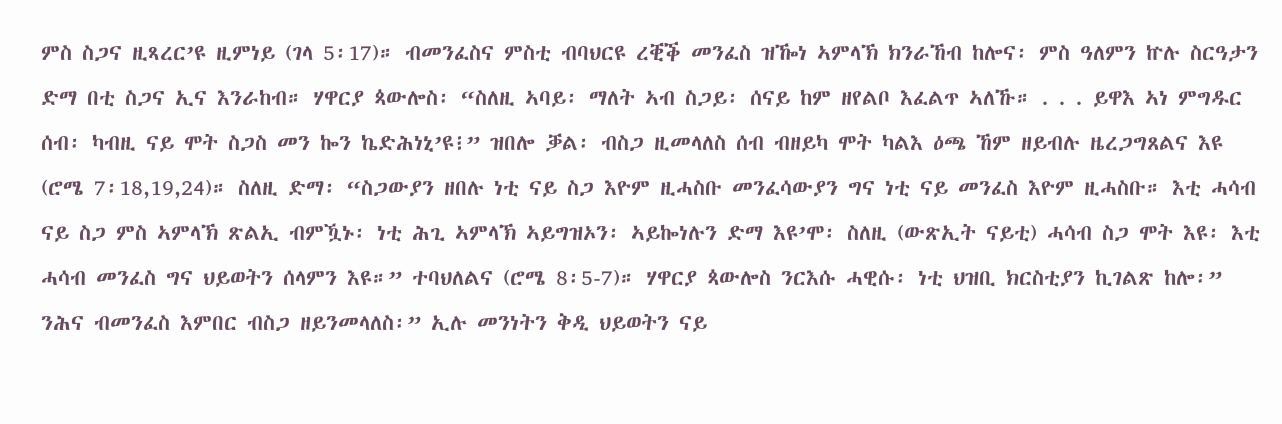ምስ ስጋና ዚጻረር’ዩ ዚምነይ (ገላ 5፡17)። ብመንፈስና ምስቲ ብባህርዩ ረቒቕ መንፈስ ዝዀነ ኣምላኽ ክንራኸብ ከሎና፡ ምስ ዓለምን ኵሉ ስርዓታን ድማ በቲ ስጋና ኢና እንራከብ። ሃዋርያ ጳውሎስ፡ “ስለዚ ኣባይ፡ ማለት ኣብ ስጋይ፡ ሰናይ ከም ዘየልቦ እፈልጥ ኣለኹ። . . . ይዋእ ኣነ ምግዱር ሰብ፡ ካብዚ ናይ ሞት ስጋስ መን ኰን ኬድሕነኒ’ዩ፧” ዝበሎ ቓል፡ ብስጋ ዚመላለስ ሰብ ብዘይካ ሞት ካልእ ዕጫ ኸም ዘይብሉ ዜረጋግጸልና እዩ (ሮሜ 7፡18,19,24)። ስለዚ ድማ፡ “ስጋውያን ዘበሉ ነቲ ናይ ስጋ እዮም ዚሓስቡ መንፈሳውያን ግና ነቲ ናይ መንፈስ እዮም ዚሓስቡ። እቲ ሓሳብ ናይ ስጋ ምስ ኣምላኽ ጽልኢ ብምዃኑ፡ ነቲ ሕጊ ኣምላኽ ኣይግዝኦን፡ ኣይኰነሉን ድማ እዩ’ሞ፡ ስለዚ (ውጽኢት ናይቲ) ሓሳብ ስጋ ሞት እዩ፡ እቲ ሓሳብ መንፈስ ግና ህይወትን ሰላምን እዩ።” ተባህለልና (ሮሜ 8፡5-7)። ሃዋርያ ጳውሎስ ንርእሱ ሓዊሱ፡ ነቲ ህዝቢ ክርስቲያን ኪገልጽ ከሎ፡” ንሕና ብመንፈስ እምበር ብስጋ ዘይንመላለስ፡” ኢሉ መንነትን ቅዲ ህይወትን ናይ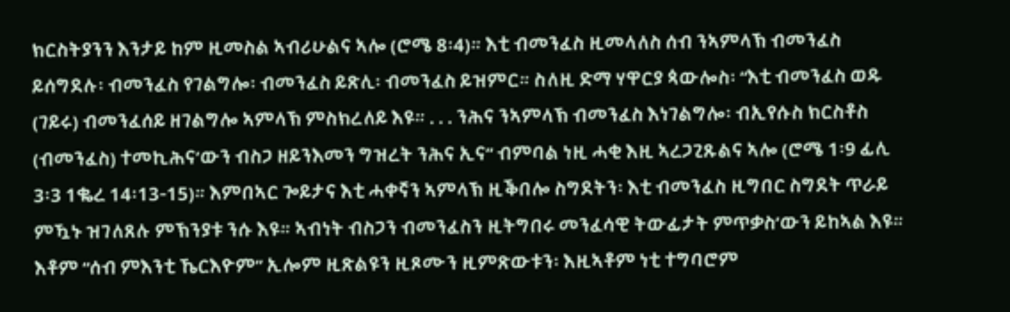ክርስትያንን እንታይ ከም ዚመስል ኣብሪሁልና ኣሎ (ሮሜ 8፡4)። እቲ ብመንፈስ ዚመላለስ ሰብ ንኣምላኽ ብመንፈስ ይሰግደሉ፡ ብመንፈስ የገልግሎ፡ ብመንፈስ ይጽሊ፡ ብመንፈስ ይዝምር። ስለዚ ድማ ሃዋርያ ጳውሎስ፡ “እቲ ብመንፈስ ወዱ (ገይሩ) ብመንፈሰይ ዘገልግሎ ኣምላኽ ምስክረለይ እዩ። . . . ንሕና ንኣምላኽ ብመንፈስ እነገልግሎ፡ ብኢየሱስ ክርስቶስ (ብመንፈስ) ተመኪሕና’ውን ብስጋ ዘይንእመን ግዝረት ንሕና ኢና” ብምባል ነዚ ሓቂ እዚ ኣረጋጊጹልና ኣሎ (ሮሜ 1፡9 ፊሊ 3፡3 1ቈረ 14፡13-15)። እምበኣር ጐይታና እቲ ሓቀኛን ኣምላኽ ዚቕበሎ ስግደትን፡ እቲ ብመንፈስ ዚግበር ስግደት ጥራይ ምዃኑ ዝገለጸሉ ምኽንያቱ ንሱ እዩ። ኣብነት ብስጋን ብመንፈስን ዚትግበሩ መንፈሳዊ ትውፊታት ምጥቃስ’ውን ይከኣል እዩ። እቶም “ሰብ ምእንቲ ኼርእዮም” ኢሎም ዚጽልዩን ዚጾሙን ዚምጽውቱን፡ እዚኣቶም ነቲ ተግባሮም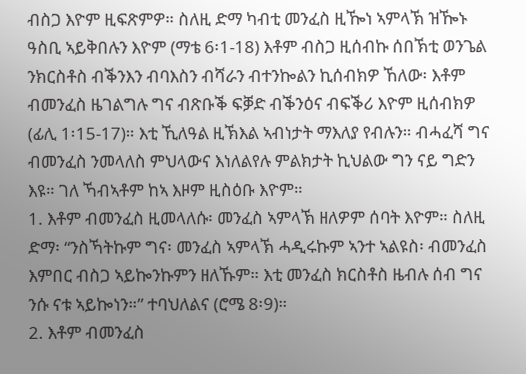ብስጋ እዮም ዚፍጽምዎ። ስለዚ ድማ ካብቲ መንፈስ ዚዀነ ኣምላኽ ዝዀኑ ዓስቢ ኣይቅበሉን እዮም (ማቴ 6፡1-18) እቶም ብስጋ ዚሰብኩ ሰበኽቲ ወንጌል ንክርስቶስ ብቕንእን ብባእስን ብሻራን ብተንኰልን ኪሰብክዎ ኸለው፡ እቶም ብመንፈስ ዜገልግሉ ግና ብጽቡቕ ፍቓድ ብቕንዕና ብፍቕሪ እዮም ዚሰብክዎ (ፊሊ 1፡15-17)። እቲ ኺለዓል ዚኽእል ኣብነታት ማእለያ የብሉን። ብሓፈሻ ግና ብመንፈስ ንመላለስ ምህላውና እነለልየሉ ምልክታት ኪህልው ግን ናይ ግድን እዩ። ገለ ኻብኣቶም ከኣ እዞም ዚስዕቡ እዮም።
1. እቶም ብመንፈስ ዚመላለሱ፡ መንፈስ ኣምላኽ ዘለዎም ሰባት እዮም። ስለዚ ድማ፡ “ንስኻትኩም ግና፡ መንፈስ ኣምላኽ ሓዲሩኩም ኣንተ ኣልዩስ፡ ብመንፈስ እምበር ብስጋ ኣይኰንኩምን ዘለኹም። እቲ መንፈስ ክርስቶስ ዜብሉ ሰብ ግና ንሱ ናቱ ኣይኰነን።” ተባህለልና (ሮሜ 8፡9)።
2. እቶም ብመንፈስ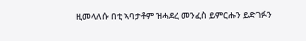ዚመላለሱ በቲ ኣባታቶም ዝሓደረ መንፈስ ይምርሑን ይድገፉን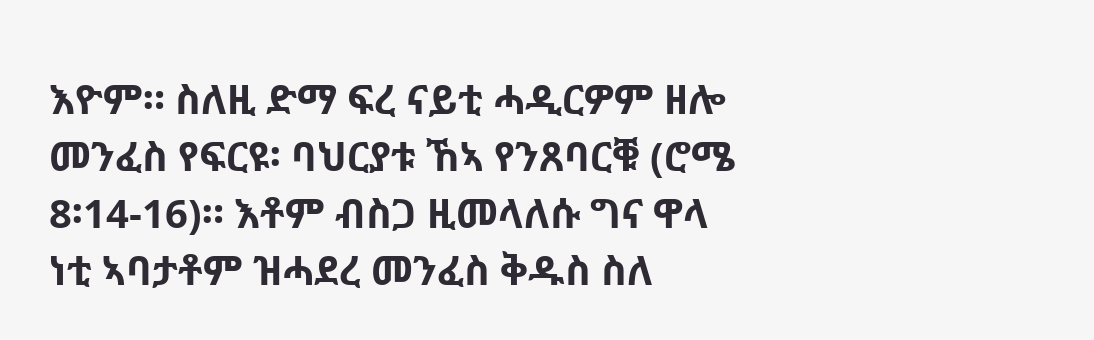እዮም። ስለዚ ድማ ፍረ ናይቲ ሓዲርዎም ዘሎ መንፈስ የፍርዩ፡ ባህርያቱ ኸኣ የንጸባርቑ (ሮሜ 8፡14-16)። እቶም ብስጋ ዚመላለሱ ግና ዋላ ነቲ ኣባታቶም ዝሓደረ መንፈስ ቅዱስ ስለ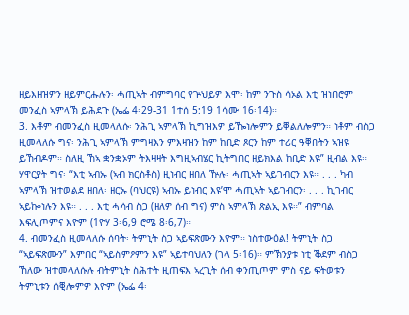ዘይእዘዝዎን ዘይምርሑሉን፡ ሓጢኣት ብምግባር የጕህይዎ እሞ፡ ከም ንጉስ ሳኦል እቲ ዝነበሮም መንፈስ ኣምላኽ ይሕደጉ (ኤፌ 4፡29-31 1ተሰ 5:19 1ሳሙ 16፡14)።
3. እቶም ብመንፈስ ዚመላለሱ፡ ንሕጊ ኣምላኽ ኪግዝእዎ ይዀነሎምን ይቐልለሎምን። ነቶም ብስጋ ዚመላለሱ ግና፡ ንሕጊ ኣምላኽ ምግዛእን ምእዛዝን ከም ከቢድ ጾርን ከም ተሪር ዓቐበትን ኣዝዩ ይኸብዶም። ስለዚ ኸኣ ቋንቋኦም ትእዛዛት እግዚኣብሄር ኪትግበር ዘይክእል ከቢድ እዩ” ዚብል እዩ። ሃዋርያት ግና፡ “እቲ ኣብኡ (ኣብ ክርስቶስ) ዚነብር ዘበለ ዅሉ፡ ሓጢኣት ኣይገብርን እዩ። . . . ካብ ኣምላኽ ዝተወልደ ዘበለ፡ ዘርኡ (ባህርዩ) ኣብኡ ይነብር እዩ’ሞ ሓጢኣት ኣይገብርን፡ . . . ኪገብር ኣይኰነሉን እዩ። . . . እቲ ሓሳብ ስጋ (ዘለዎ ሰብ ግና) ምስ ኣምላኽ ጽልኢ እዩ።” ብምባል እፍሊጦምና እዮም (1ዮሃ 3፡6,9 ሮሜ 8፡6,7)።
4. ብመንፈስ ዚመላለሱ ሰባት፡ ትምኒት ስጋ ኣይፍጽሙን እዮም። ነስተውዕል! ትምኒት ስጋ “ኣይፍጽሙን” እምበር “ኣይስምዖምን እዩ” ኣይተባህለን (ገላ 5፡16)። ምኽንያቱ ነቲ ቕደም ብስጋ ኸለው ዝተመላለሱሉ ብትምኒት ስሕተት ዚጠፍእ ኣረጊት ሰብ ቀንጢጦም ምስ ናይ ፍትወቱን ትምኒቱን ሰቒሎምዎ እዮም (ኤፌ 4፡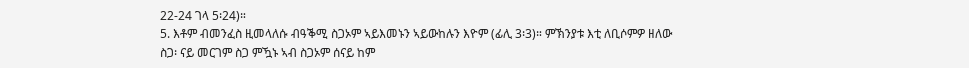22-24 ገላ 5፡24)።
5. እቶም ብመንፈስ ዚመላለሱ ብዓቕሚ ስጋኦም ኣይእመኑን ኣይውከሉን እዮም (ፊሊ 3፡3)። ምኽንያቱ እቲ ለቢሶምዎ ዘለው ስጋ፡ ናይ መርገም ስጋ ምዃኑ ኣብ ስጋኦም ሰናይ ከም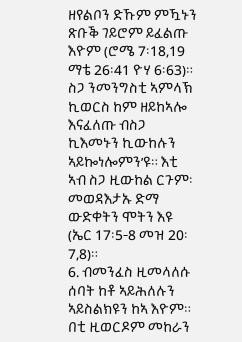ዘየልቦን ድኹም ምዃኑን ጽቡቕ ገይሮም ይፈልጡ እዮም (ሮሜ 7፡18,19 ማቴ 26፡41 ዮሃ 6፡63)። ስጋ ንመንግስቲ ኣምላኽ ኪወርስ ከም ዘይከኣሎ እናፈለጡ ብስጋ ኪእመኑን ኪውከሉን ኣይኰነሎምን’ዩ። እቲ ኣብ ስጋ ዚውከል ርጉም፡ መወዳእታኡ ድማ ውድቀትን ሞትን እዩ (ኤር 17፡5-8 መዝ 20፡7,8)።
6. ብመንፈስ ዚመላለሱ ሰባት ከቶ ኣይሕለሉን ኣይስልክዩን ከኣ እዮም። በቲ ዚወርዶም መከራን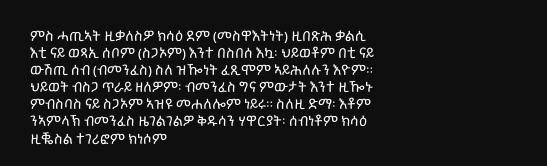ምስ ሓጢኣት ዚቃለስዎ ክሳዕ ደም (መስዋእትነት) ዚበጽሕ ቃልሲ እቲ ናይ ወጻኢ ሰቦም (ስጋኦም) እንተ በስበሰ እኳ፡ ህይወቶም በቲ ናይ ውሽጢ ሰብ (ብመንፈስ) ስለ ዝዀነት ፈጺሞም ኣይሕለሉን እዮም። ህይወት ብስጋ ጥራይ ዘለዎም፡ ብመንፈስ ግና ምውታት እንተ ዚዀኑ ምብስባስ ናይ ስጋኦም ኣዝዩ መሐለሎም ነይሩ። ስለዚ ድማ፡ እቶም ንኣምላኽ ብመንፈስ ዜገልገልዎ ቅዱሳን ሃዋርያት፡ ሰብነቶም ክሳዕ ዚቘስል ተገሪፎም ክነሶም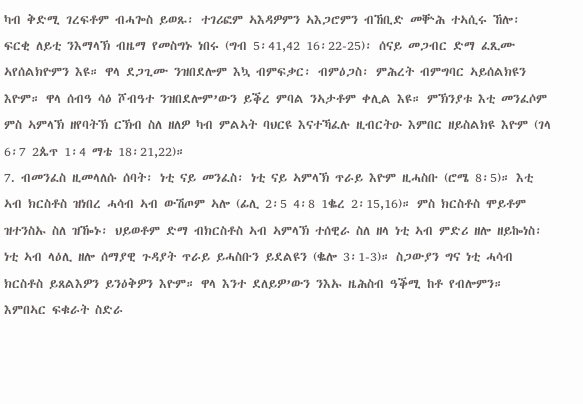ካብ ቅድሚ ገረፍቶም ብሓጐስ ይወጹ፡ ተገሪፎም ኣእዳዎምን ኣእጋሮምን ብኸቢድ መቝሕ ተኣሲሩ ኸሎ፡ ፍርቂ ለይቲ ንእማላኽ ብዜማ የመስግኑ ነበሩ (ግብ 5፡41,42 16፡22-25)፡ ሰናይ መጋብር ድማ ፈጺሙ ኣየሰልክዮምን እዩ። ዋላ ደጋጊሙ ንዝበደሎም እኳ ብምፍቃር፡ ብምዕጋስ፡ ምሕረት ብምግባር ኣይሰልክዩን እዮም። ዋላ ሰብዓ ሳዕ ሾብዓተ ንዝበደሎም’ውን ይቕረ ምባል ንኣታቶም ቀሊል እዩ። ምኽንያቱ እቲ መንፈሶም ምስ ኣምላኽ ዘየባትኽ ርኽብ ስለ ዘለዎ ካብ ምልኣት ባህርዩ እናተኻፈሉ ዚብርትዑ እምበር ዘይስልክዩ እዮም (ገላ 6፡7 2ጴጥ 1፡4 ማቴ 18፡21,22)።
7. ብመንፈስ ዚመላለሱ ሰባት፡ ነቲ ናይ መንፈስ፡ ነቲ ናይ ኣምላኽ ጥራይ እዮም ዚሓስቡ (ሮሜ 8፡5)። እቲ ኣብ ክርስቶስ ዝነበረ ሓሳብ ኣብ ውሽጦም ኣሎ (ፊሊ 2፡5 4፡8 1ቈረ 2፡15,16)። ምስ ክርስቶስ ሞይቶም ዝተንስኡ ስለ ዝዀኑ፡ ህይወቶም ድማ ብክርስቶስ ኣብ ኣምላኽ ተሰዊራ ስለ ዘላ ነቲ ኣብ ምድሪ ዘሎ ዘይኰነስ፡ ነቲ ኣብ ላዕሊ ዘሎ ሰማያዊ ጉዳያት ጥራይ ይሓስቡን ይደልዩን (ቈሎ 3፡1-3)። ስጋውያን ግና ነቲ ሓሳብ ክርስቶስ ይጸልእዎን ይንዕቅዎን እዮም። ዋላ እንተ ደለይዎ’ውን ንእኡ ዜሕስብ ዓቕሚ ከቶ የብሎምን።
እምበኣር ፍቁራት ስድራ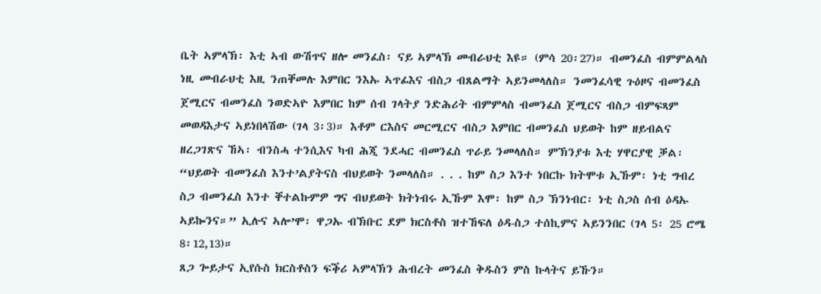ቤት ኣምላኽ፡ እቲ ኣብ ውሽጥና ዘሎ መንፈስ፡ ናይ ኣምላኽ መብራህቲ እዩ። (ምሳ 20፡27)። ብመንፈስ ብምምልላስ ነዚ መብራህቲ እዚ ንጠቐመሉ እምበር ንእኡ ኣጥፊእና ብስጋ ብጸልማት ኣይንመላለስ። ንመንፈሳዊ ጉዕዞና ብመንፈስ ጀሚርና ብመንፈስ ንወድኣዮ እምበር ከም ሰብ ገላትያ ንድሕሪት ብምምላስ ብመንፈስ ጀሚርና ብስጋ ብምፍጻም መወዳእታና ኣይነበላሽው (ገላ 3፡3)። እቶም ርእስና መርሚርና ብስጋ እምበር ብመንፈስ ህይወት ከም ዘይብልና ዘረጋገጽና ኸኣ፡ ብንስሓ ተንሲእና ካብ ሕጂ ንደሓር ብመንፈስ ጥራይ ንመላለስ። ምኽንያቱ እቲ ሃዋርያዊ ቓል፡ “ህይወት ብመንፈስ እንተ’ልያትናስ ብህይወት ንመላለስ። . . . ከም ስጋ እንተ ነበርኩ ክትሞቱ ኢኹም፡ ነቲ ግብረ ስጋ ብመንፈስ እንተ ቐተልኩምዎ ግና ብህይወት ክትነብሩ ኢኹም እሞ፡ ከም ስጋ ኽንነብር፡ ነቲ ስጋስ ሰብ ዕዳኡ ኣይኰንና።” ኢሉና ኣሎ’ሞ፡ ዋጋኡ ብኽቡር ደም ክርስቶስ ዝተኸፍለ ዕዳ-ስጋ ተሰኪምና ኣይንንበር (ገላ 5፡ 25 ሮሜ 8፡12,13)።
ጸጋ ጐይታና ኢየሱስ ክርስቶስን ፍቕሪ ኣምላኽን ሕብረት መንፈስ ቅዱስን ምስ ኩላትና ይኹን።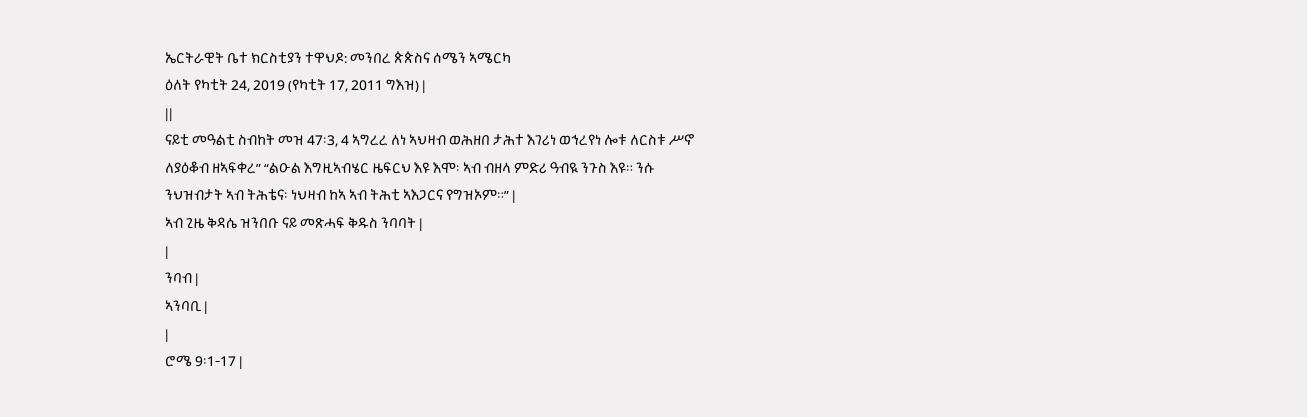ኤርትራዊት ቤተ ክርስቲያን ተዋህዶ: መንበረ ጵጵስና ሰሜን ኣሜርካ
ዕለት የካቲት 24, 2019 (የካቲት 17, 2011 ግእዝ) |
||
ናይቲ መዓልቲ ስብከት መዝ 47፡3, 4 ኣግረረ ለነ ኣህዛብ ወሕዘበ ታሕተ እገሪነ ወኅረየነ ሎቱ ለርስቱ ሥኖ ለያዕቆብ ዘኣፍቀረ” “ልዑል እግዚኣብሄር ዜፍርህ እዩ እሞ፡ ኣብ ብዘላ ምድሪ ዓብዪ ንጉስ እዩ። ንሱ ንህዝብታት ኣብ ትሕቴና፡ ነህዛብ ከኣ ኣብ ትሕቲ ኣእጋርና የግዝኦም።” |
ኣብ ጊዜ ቅዳሴ ዝንበቡ ናይ መጽሓፍ ቅዱስ ንባባት |
|
ንባብ |
ኣንባቢ |
|
ሮሜ 9፡1-17 |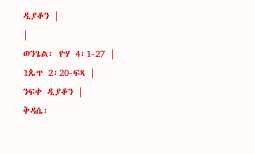ዲያቆን |
|
ወንጌል፡ ዮሃ 4፡1-27 |
1ጴጥ 2፡20-ፍጻ |
ንፍቀ ዲያቆን |
ቅዳሴ፡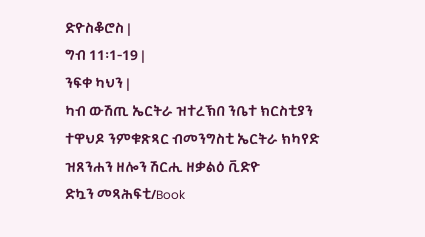ድዮስቆሮስ |
ግብ 11፡1-19 |
ንፍቀ ካህን |
ካብ ውሽጢ ኤርትራ ዝተረኽበ ንቤተ ክርስቲያን ተዋህዶ ንምቁጽጻር ብመንግስቲ ኤርትራ ክካየድ ዝጸንሐን ዘሎን ሽርሒ ዘቃልዕ ቪድዮ
ድኳን መጻሕፍቲ/Book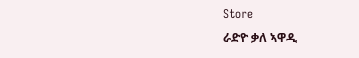Store
ራድዮ ቃለ ኣዋዲ